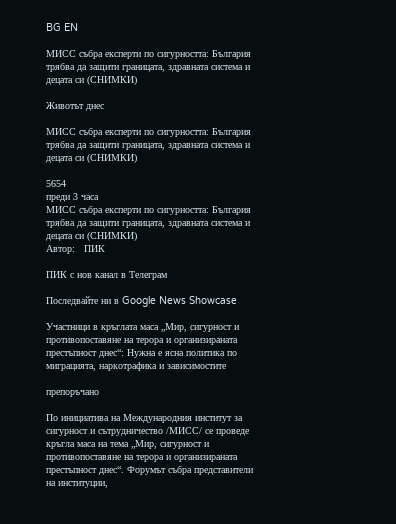BG EN

МИСС събра експерти по сигурността: България трябва да защити границата, здравната система и децата си (СНИМКИ)

Животът днес

МИСС събра експерти по сигурността: България трябва да защити границата, здравната система и децата си (СНИМКИ)

5654
преди 3 часа
МИСС събра експерти по сигурността: България трябва да защити границата, здравната система и децата си (СНИМКИ)
Автор:   ПИК

ПИК с нов канал в Телеграм

Последвайте ни в Google News Showcase

Участници в кръглата маса „Мир, сигурност и противопоставяне на терора и организираната престъпност днес“: Нужна е ясна политика по миграцията, наркотрафика и зависимостите

препоръчано

По инициатива на Международния институт за сигурност и сътрудничество /МИСС/ се проведе кръгла маса на тема „Мир, сигурност и противопоставяне на терора и организираната престъпност днес“. Форумът събра представители на институции,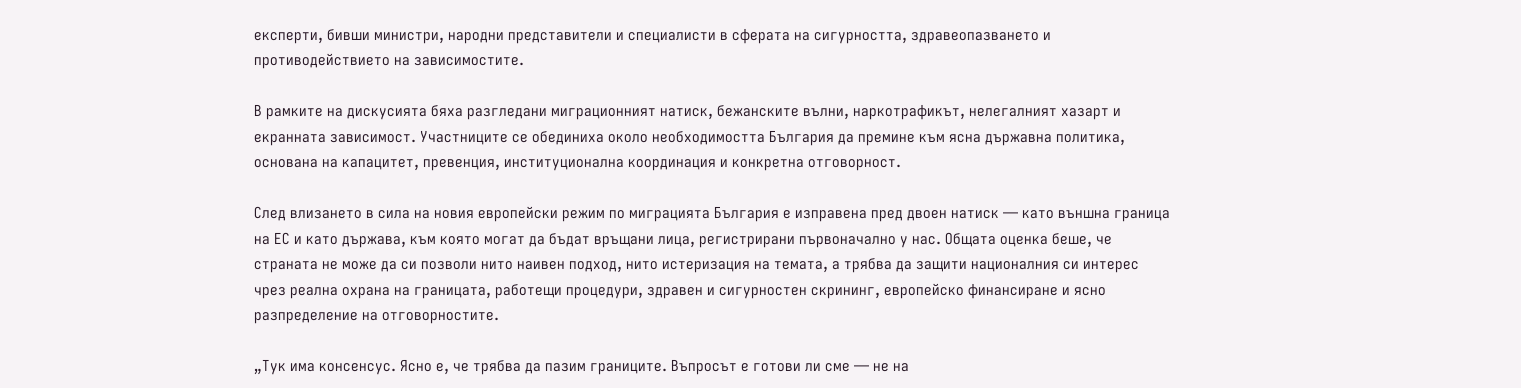експерти, бивши министри, народни представители и специалисти в сферата на сигурността, здравеопазването и противодействието на зависимостите.

В рамките на дискусията бяха разгледани миграционният натиск, бежанските вълни, наркотрафикът, нелегалният хазарт и екранната зависимост. Участниците се обединиха около необходимостта България да премине към ясна държавна политика, основана на капацитет, превенция, институционална координация и конкретна отговорност.

След влизането в сила на новия европейски режим по миграцията България е изправена пред двоен натиск — като външна граница на ЕС и като държава, към която могат да бъдат връщани лица, регистрирани първоначално у нас. Общата оценка беше, че страната не може да си позволи нито наивен подход, нито истеризация на темата, а трябва да защити националния си интерес чрез реална охрана на границата, работещи процедури, здравен и сигурностен скрининг, европейско финансиране и ясно разпределение на отговорностите.

„Тук има консенсус. Ясно е, че трябва да пазим границите. Въпросът е готови ли сме — не на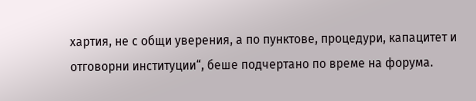хартия, не с общи уверения, а по пунктове, процедури, капацитет и отговорни институции“, беше подчертано по време на форума.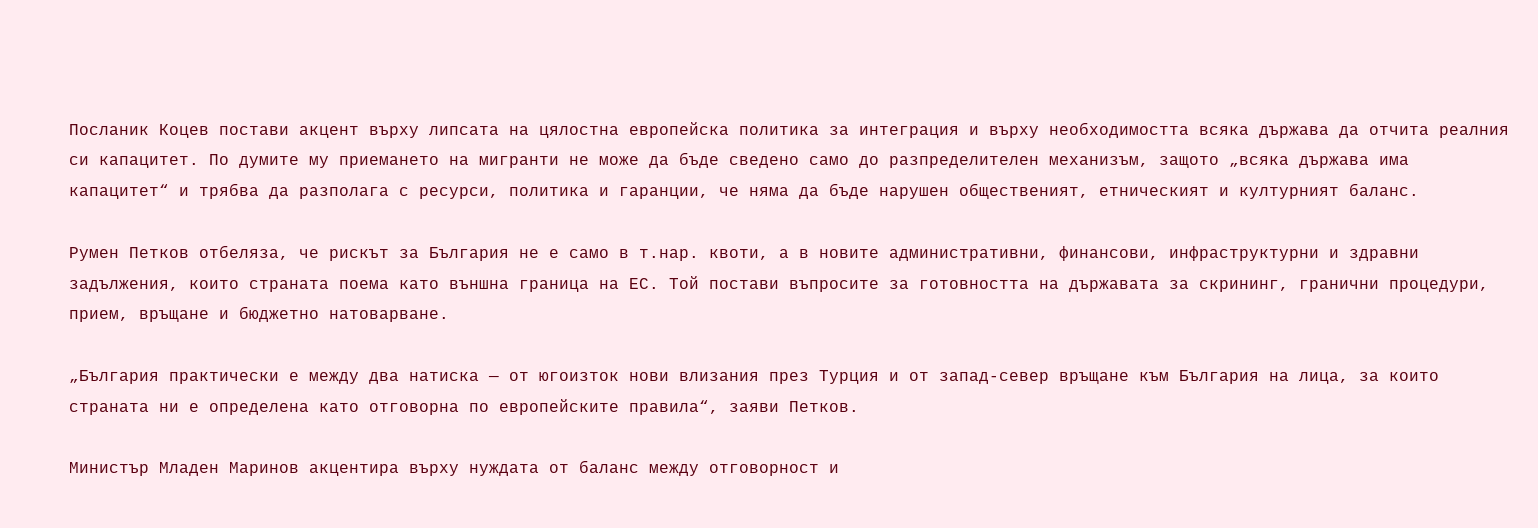Посланик Коцев постави акцент върху липсата на цялостна европейска политика за интеграция и върху необходимостта всяка държава да отчита реалния си капацитет. По думите му приемането на мигранти не може да бъде сведено само до разпределителен механизъм, защото „всяка държава има капацитет“ и трябва да разполага с ресурси, политика и гаранции, че няма да бъде нарушен общественият, етническият и културният баланс.

Румен Петков отбеляза, че рискът за България не е само в т.нар. квоти, а в новите административни, финансови, инфраструктурни и здравни задължения, които страната поема като външна граница на ЕС. Той постави въпросите за готовността на държавата за скрининг, гранични процедури, прием, връщане и бюджетно натоварване.

„България практически е между два натиска — от югоизток нови влизания през Турция и от запад-север връщане към България на лица, за които страната ни е определена като отговорна по европейските правила“, заяви Петков.

Министър Младен Маринов акцентира върху нуждата от баланс между отговорност и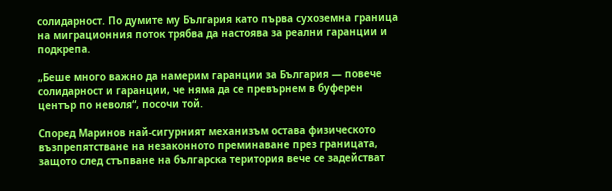солидарност. По думите му България като първа сухоземна граница на миграционния поток трябва да настоява за реални гаранции и подкрепа.

„Беше много важно да намерим гаранции за България — повече солидарност и гаранции, че няма да се превърнем в буферен център по неволя“, посочи той.

Според Маринов най-сигурният механизъм остава физическото възпрепятстване на незаконното преминаване през границата, защото след стъпване на българска територия вече се задействат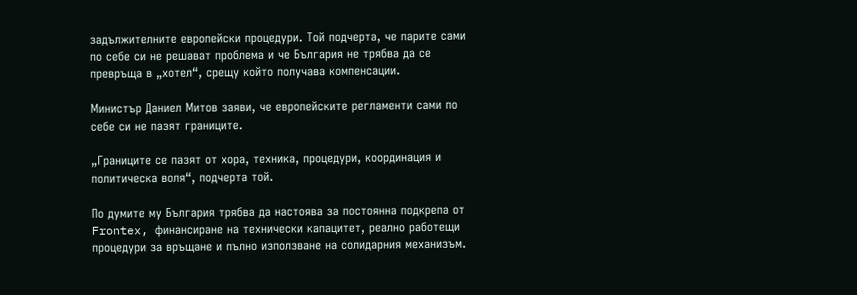задължителните европейски процедури. Той подчерта, че парите сами по себе си не решават проблема и че България не трябва да се превръща в „хотел“, срещу който получава компенсации.

Министър Даниел Митов заяви, че европейските регламенти сами по себе си не пазят границите.

„Границите се пазят от хора, техника, процедури, координация и политическа воля“, подчерта той.

По думите му България трябва да настоява за постоянна подкрепа от Frontex, финансиране на технически капацитет, реално работещи процедури за връщане и пълно използване на солидарния механизъм.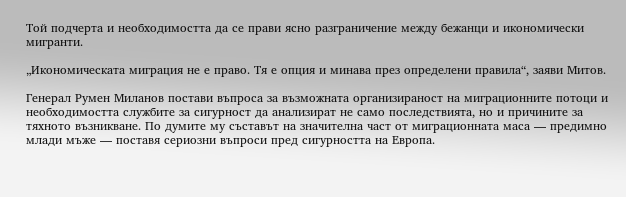Той подчерта и необходимостта да се прави ясно разграничение между бежанци и икономически мигранти.

„Икономическата миграция не е право. Тя е опция и минава през определени правила“, заяви Митов.

Генерал Румен Миланов постави въпроса за възможната организираност на миграционните потоци и необходимостта службите за сигурност да анализират не само последствията, но и причините за тяхното възникване. По думите му съставът на значителна част от миграционната маса — предимно млади мъже — поставя сериозни въпроси пред сигурността на Европа.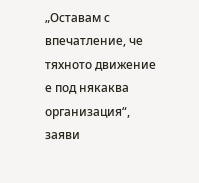„Оставам с впечатление, че тяхното движение е под някаква организация“, заяви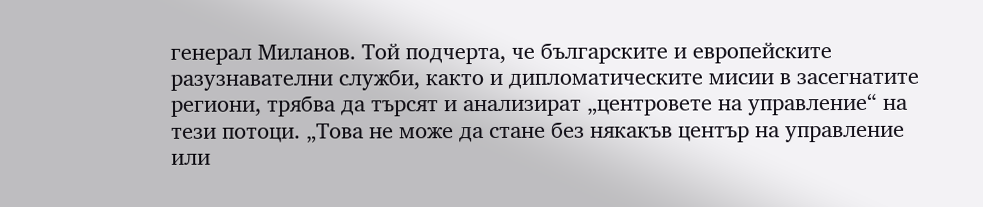генерал Миланов. Той подчерта, че българските и европейските разузнавателни служби, както и дипломатическите мисии в засегнатите региони, трябва да търсят и анализират „центровете на управление“ на тези потоци. „Това не може да стане без някакъв център на управление или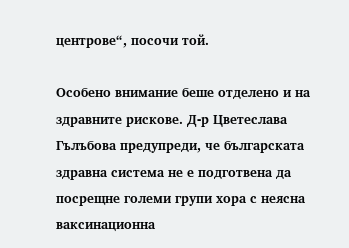центрове“, посочи той.

Особено внимание беше отделено и на здравните рискове. Д-р Цветеслава Гълъбова предупреди, че българската здравна система не е подготвена да посрещне големи групи хора с неясна ваксинационна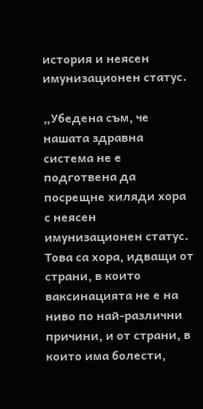история и неясен имунизационен статус.

„Убедена съм, че нашата здравна система не е подготвена да посрещне хиляди хора с неясен имунизационен статус. Това са хора, идващи от страни, в които ваксинацията не е на ниво по най-различни причини, и от страни, в които има болести,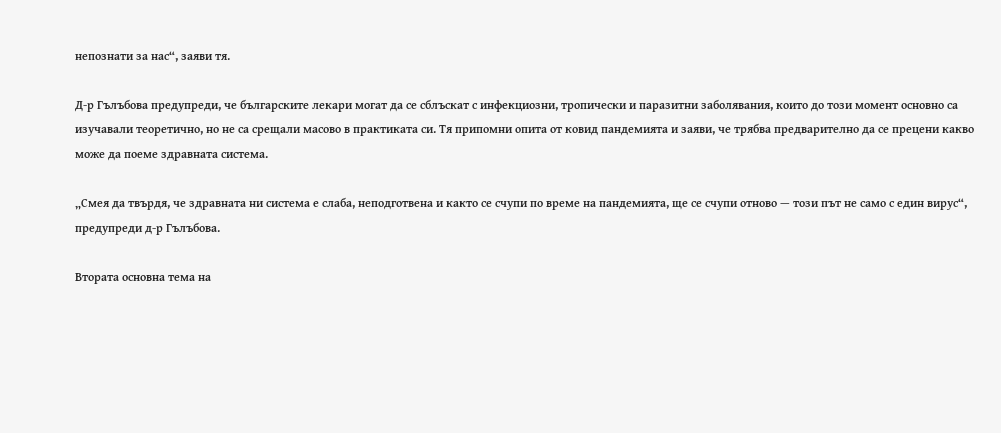непознати за нас“, заяви тя.

Д-р Гълъбова предупреди, че българските лекари могат да се сблъскат с инфекциозни, тропически и паразитни заболявания, които до този момент основно са изучавали теоретично, но не са срещали масово в практиката си. Тя припомни опита от ковид пандемията и заяви, че трябва предварително да се прецени какво може да поеме здравната система.

„Смея да твърдя, че здравната ни система е слаба, неподготвена и както се счупи по време на пандемията, ще се счупи отново — този път не само с един вирус“, предупреди д-р Гълъбова.

Втората основна тема на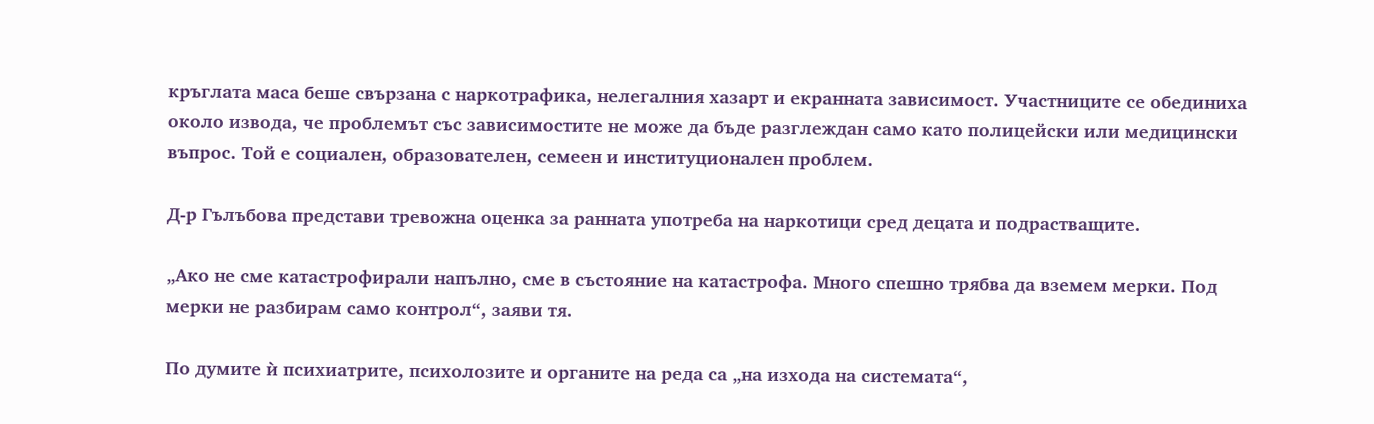кръглата маса беше свързана с наркотрафика, нелегалния хазарт и екранната зависимост. Участниците се обединиха около извода, че проблемът със зависимостите не може да бъде разглеждан само като полицейски или медицински въпрос. Той е социален, образователен, семеен и институционален проблем.

Д-р Гълъбова представи тревожна оценка за ранната употреба на наркотици сред децата и подрастващите.

„Ако не сме катастрофирали напълно, сме в състояние на катастрофа. Много спешно трябва да вземем мерки. Под мерки не разбирам само контрол“, заяви тя.

По думите ѝ психиатрите, психолозите и органите на реда са „на изхода на системата“,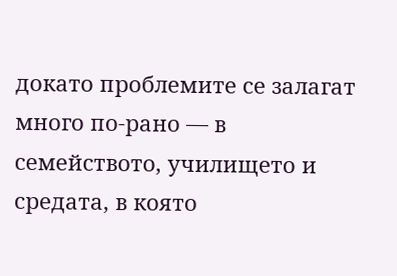докато проблемите се залагат много по-рано — в семейството, училището и средата, в която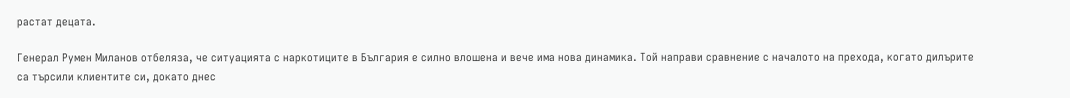растат децата.

Генерал Румен Миланов отбеляза, че ситуацията с наркотиците в България е силно влошена и вече има нова динамика. Той направи сравнение с началото на прехода, когато дилърите са търсили клиентите си, докато днес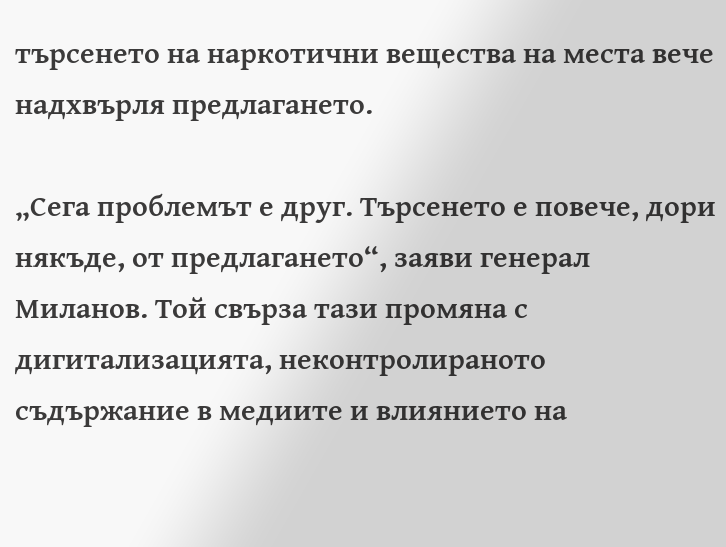търсенето на наркотични вещества на места вече надхвърля предлагането.

„Сега проблемът е друг. Търсенето е повече, дори някъде, от предлагането“, заяви генерал Миланов. Той свърза тази промяна с дигитализацията, неконтролираното съдържание в медиите и влиянието на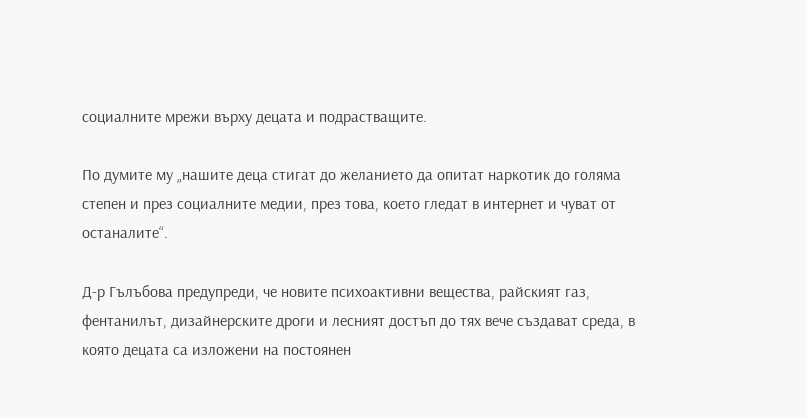социалните мрежи върху децата и подрастващите.

По думите му „нашите деца стигат до желанието да опитат наркотик до голяма степен и през социалните медии, през това, което гледат в интернет и чуват от останалите“.

Д-р Гълъбова предупреди, че новите психоактивни вещества, райският газ, фентанилът, дизайнерските дроги и лесният достъп до тях вече създават среда, в която децата са изложени на постоянен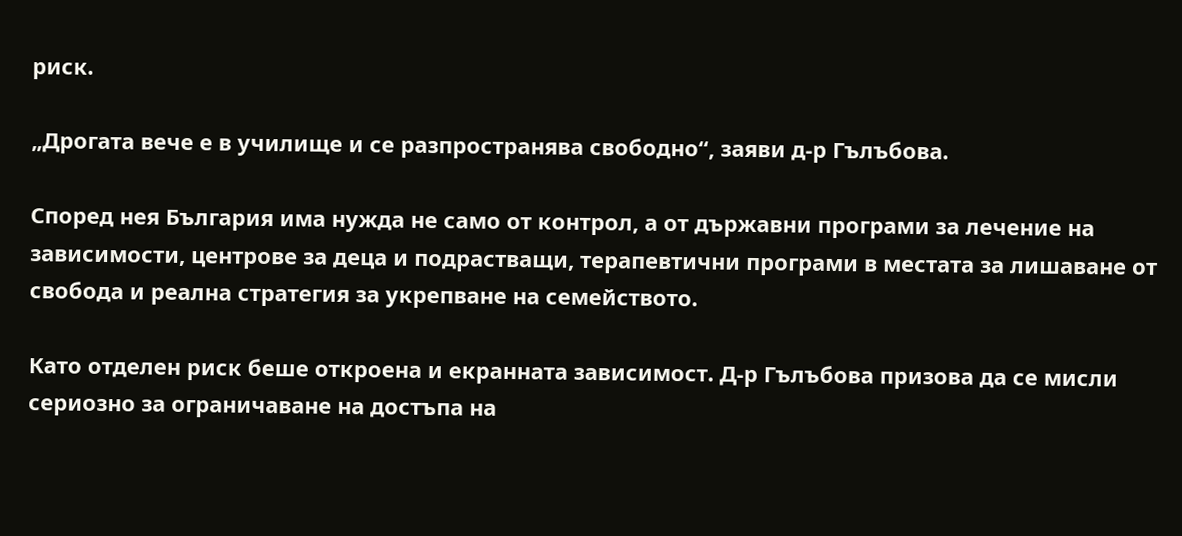риск.

„Дрогата вече е в училище и се разпространява свободно“, заяви д-р Гълъбова.

Според нея България има нужда не само от контрол, а от държавни програми за лечение на зависимости, центрове за деца и подрастващи, терапевтични програми в местата за лишаване от свобода и реална стратегия за укрепване на семейството.

Като отделен риск беше откроена и екранната зависимост. Д-р Гълъбова призова да се мисли сериозно за ограничаване на достъпа на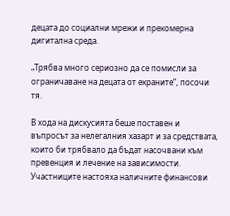децата до социални мрежи и прекомерна дигитална среда.

„Трябва много сериозно да се помисли за ограничаване на децата от екраните“, посочи тя.

В хода на дискусията беше поставен и въпросът за нелегалния хазарт и за средствата, които би трябвало да бъдат насочвани към превенция и лечение на зависимости. Участниците настояха наличните финансови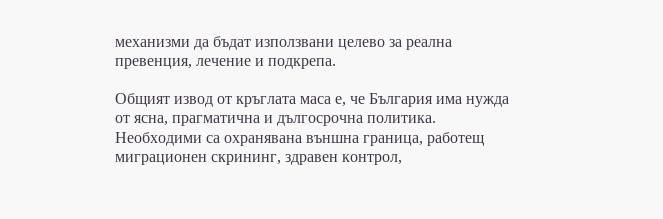механизми да бъдат използвани целево за реална превенция, лечение и подкрепа.

Общият извод от кръглата маса е, че България има нужда от ясна, прагматична и дългосрочна политика. Необходими са охранявана външна граница, работещ миграционен скрининг, здравен контрол,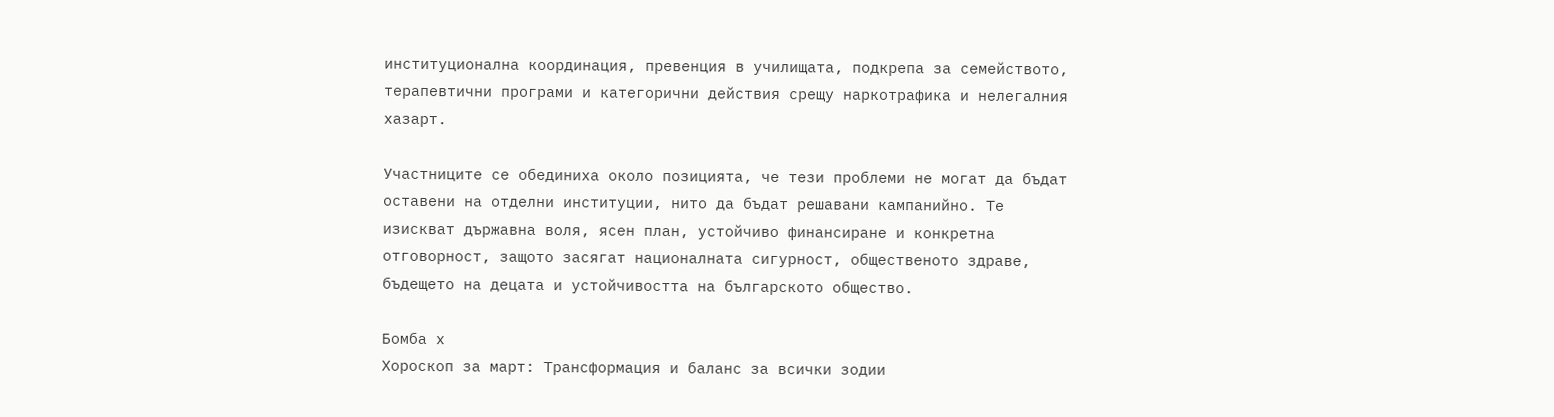институционална координация, превенция в училищата, подкрепа за семейството, терапевтични програми и категорични действия срещу наркотрафика и нелегалния хазарт.

Участниците се обединиха около позицията, че тези проблеми не могат да бъдат оставени на отделни институции, нито да бъдат решавани кампанийно. Те изискват държавна воля, ясен план, устойчиво финансиране и конкретна отговорност, защото засягат националната сигурност, общественото здраве, бъдещето на децата и устойчивостта на българското общество.

Бомба x
Хороскоп за март: Трансформация и баланс за всички зодии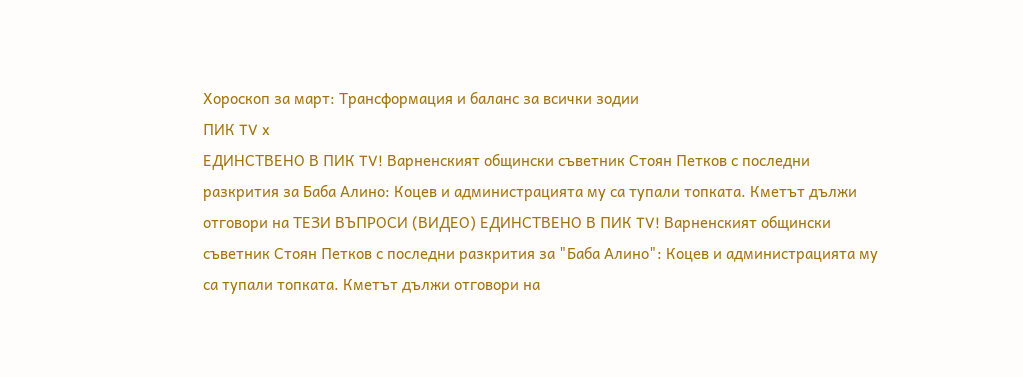Хороскоп за март: Трансформация и баланс за всички зодии
ПИК TV x
ЕДИНСТВЕНО В ПИК TV! Варненският общински съветник Стоян Петков с последни разкрития за Баба Алино: Коцев и администрацията му са тупали топката. Кметът дължи отговори на ТЕЗИ ВЪПРОСИ (ВИДЕО) ЕДИНСТВЕНО В ПИК TV! Варненският общински съветник Стоян Петков с последни разкрития за "Баба Алино": Коцев и администрацията му са тупали топката. Кметът дължи отговори на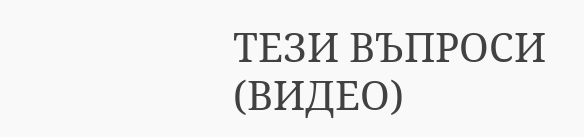ТЕЗИ ВЪПРОСИ (ВИДЕО)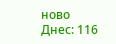ново
Днес: 116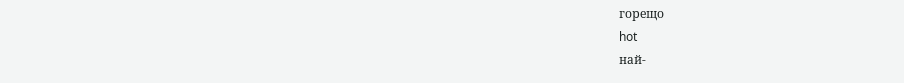горещо
hot
най-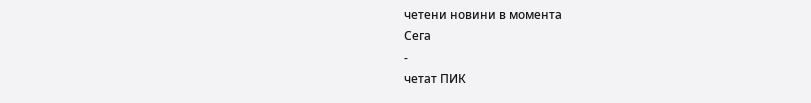четени новини в момента
Сега
-
четат ПИК